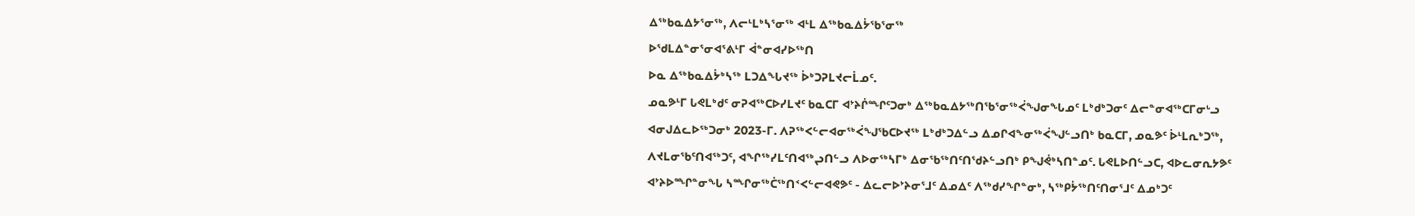ᐃᖅᑲᓇᐃᔭᕐᓂᖅ, ᐱᓕᒻᒪᒃᓴᕐᓂᖅ ᐊᒻᒪ ᐃᖅᑲᓇᐃᔮᖃᕐᓂᖅ
ᐅᖁᒪᐃᓐᓂᕐᓂᐊᕐᕕᒻᒥ ᐋᓐᓂᐊᓯᐅᖅᑎ
ᐅᓇ ᐃᖅᑲᓇᐃᔮᒃᓴᖅ ᒪᑐᐃᖓᔪᖅ ᐆᒃᑐᕈᒪᔪᓕᒫᓄᑦ.
ᓄᓇᕗᒻᒥ ᒐᕙᒪᒃᑯᑦ ᓂᕈᐊᖅᑕᐅᓯᒪᔪᑦ ᑲᓇᑕᒥ ᐊᔾᔨᒌᙱᑦᑐᓂᒃ ᐃᖅᑲᓇᐃᔭᖅᑎᖃᕐᓂᖅᐹᖑᓂᖓᓄᑦ ᒪᒃᑯᒃᑐᓂᑦ ᐃᓕᓐᓂᐊᖅᑕᒥᓂᒡᓗ ᐊᓂᒍᐃᓚᐅᖅᑐᓂᒃ 2023-ᒥ. ᐱᕈᖅᐸᓪᓕᐊᓂᖅᐹᖑᖃᑕᐅᔪᖅ ᒪᒃᑯᒃᑐᐃᓪᓗ ᐃᓄᒋᐊᖕᓂᖅᐹᖑᓪᓗᑎᒃ ᑲᓇᑕᒥ, ᓄᓇᕗᑦ ᐆᒻᒪᕆᒃᑐᖅ, ᐱᔪᒪᓂᖃᑦᑎᐊᖅᑐᑦ, ᐊᖏᖅᓯᒪᑦᑎᐊᖅᖢᑎᓪᓗ ᐱᐅᓂᖅᓴᒥᒃ ᐃᓂᖃᖅᑎᑦᑎᖁᔨᓪᓗᑎᒃ ᑭᖑᕚᒃᓴᑎᓐᓄᑦ. ᒐᕙᒪᐅᑎᓪᓗᑕ, ᐊᐅᓚᓂᕆᔭᕗᑦ ᐊᔾᔨᐅᙱᓐᓂᖓ ᓴᙱᓂᖅᑖᖅᑎᑉᐸᓪᓕᐊᕙᕗᑦ - ᐃᓚᓕᐅᔾᔨᓂᕐᒧᑦ ᐃᓄᐃᑦ ᐱᖅᑯᓯᖏᓐᓂᒃ, ᓴᖅᑭᔮᖅᑎᑦᑎᓂᕐᒧᑦ ᐃᓄᒃᑐᑦ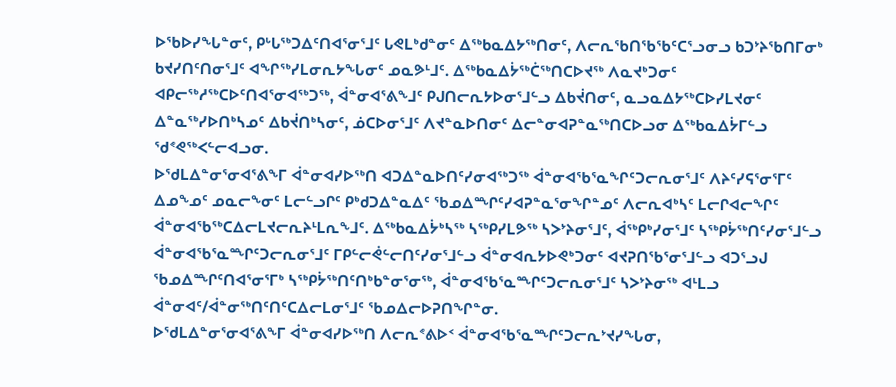ᐅᖃᐅᓯᖓᓐᓂᑦ, ᑭᒡᒐᖅᑐᐃᑦᑎᐊᕐᓂᕐᒧᑦ ᒐᕙᒪᒃᑯᓐᓂᑦ ᐃᖅᑲᓇᐃᔭᖅᑎᓂᑦ, ᐱᓕᕆᖃᑎᖃᖃᑦᑕᕐᓗᓂᓗ ᑲᑐᔾᔨᖃᑎᒥᓂᒃ ᑲᔪᓯᑎᑦᑎᓂᕐᒧᑦ ᐊᖏᖅᓯᒪᓂᕆᔭᖓᓂᑦ ᓄᓇᕗᒻᒧᑦ. ᐃᖅᑲᓇᐃᔮᖅᑖᖅᑎᑕᐅᔪᖅ ᐱᓇᔪᒃᑐᓂᑦ ᐊᑭᓕᖅᓱᖅᑕᐅᑦᑎᐊᕐᓂᐊᖅᑐᖅ, ᐋᓐᓂᐊᕐᕕᖕᒧᑦ ᑭᒍᑎᓕᕆᔭᐅᓂᕐᒧᓪᓗ ᐃᑲᔫᑎᓂᑦ, ᓇᓗᓇᐃᔭᖅᑕᐅᓯᒪᔪᓂᑦ ᐃᓐᓇᖅᓯᐅᑎᒃᓴᓄᑦ ᐃᑲᔫᑎᒃᓴᓂᑦ, ᓅᑕᐅᓂᕐᒧᑦ ᐱᔪᓐᓇᐅᑎᓂᑦ ᐃᓕᓐᓂᐊᕈᓐᓇᖅᑎᑕᐅᓗᓂ ᐃᖅᑲᓇᐃᔮᒥᓪᓗ ᖁᕝᕙᖅᐸᓪᓕᐊᓗᓂ.
ᐅᖁᒪᐃᓐᓂᕐᓂᐊᕐᕕᖕᒥ ᐋᓐᓂᐊᓯᐅᖅᑎ ᐊᑐᐃᓐᓇᐅᑎᑦᓯᓂᐊᖅᑐᖅ ᐋᓐᓂᐊᖃᕐᓇᖏᑦᑐᓕᕆᓂᕐᒧᑦ ᐱᔨᑦᓯᕋᕐᓂᕐᒥᑦ ᐃᓄᖕᓄᑦ ᓄᓇᓕᖕᓂᑦ ᒪᓕᓪᓗᒋᑦ ᑭᒃᑯᑐᐃᓐᓇᐃᑦ ᖃᓄᐃᙱᑦᓯᐊᕈᓐᓇᕐᓂᖏᓐᓄᑦ ᐱᓕᕆᐊᒃᓴᑦ ᒪᓕᒋᐊᓕᖏᑦ ᐋᓐᓂᐊᖃᖅᑕᐃᓕᒪᔪᓕᕆᔨᒻᒪᕆᖕᒧᑦ. ᐃᖅᑲᓇᐃᔮᒃᓴᖅ ᓴᖅᑭᓯᒪᕗᖅ ᓴᐳᔾᔨᓂᕐᒧᑦ, ᐋᖅᑭᒃᓯᓂᕐᒧᑦ ᓴᖅᑭᔮᖅᑎᑦᓯᓂᕐᒧᓪᓗ ᐋᓐᓂᐊᖃᕐᓇᙱᑦᑐᓕᕆᓂᕐᒧᑦ ᒥᑭᓪᓕᕚᓪᓕᑎᑦᓯᓂᕐᒧᓪᓗ ᐋᓐᓂᐊᕆᔭᐅᕙᒃᑐᓂᑦ ᐊᔪᕈᑎᖃᕐᓂᕐᒧᓪᓗ ᐊᑐᕐᓗᒍ ᖃᓄᐃᙱᑦᑎᐊᕐᓂᕐᒥᒃ ᓴᖅᑭᔮᖅᑎᑦᑎᒃᑲᓐᓂᕐᓂᖅ, ᐋᓐᓂᐊᖃᕐᓇᙱᑦᑐᓕᕆᓂᕐᒧᑦ ᓴᐳᔾᔨᓂᖅ ᐊᒻᒪᓗ ᐋᓐᓂᐊᑦ/ᐋᓐᓂᖅᑎᑦᑎᑦᑕᐃᓕᒪᓂᕐᒧᑦ ᖃᓄᐃᓕᐅᕈᑎᖏᓐᓂ.
ᐅᖁᒪᐃᓐᓂᕐᓂᐊᕐᕕᖕᒥ ᐋᓐᓂᐊᓯᐅᖅᑎ ᐱᓕᕆᕝᕕᐅᑉ ᐋᓐᓂᐊᖃᕐᓇᙱᑦᑐᓕᕆᔾᔪᓯᖓᓂ,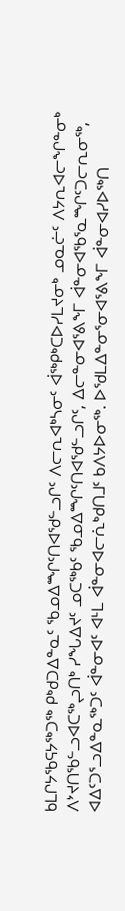ᑲᒪᒋᔭᖃᕋᔭᖅᑐᖅ ᑭᒃᑯᑐᐃᓐᓇᑦ ᖃᓄᐃᙱᑦᑎᐊᖁᓪᓗᒋᑦ ᐱᓕᕆᐊᒃᓴᓂᑦ ᐋᖅᑭᒃᑕᐅᓯᒪᔪᓂᒃ ᓄᓇᓖᑦ ᐱᔭᕆᐊᓕᖏᓐᓂᒃ ᐱᔾᔪᑎᖃᓪᓗᐊᑕᖅᖢᑎᒃ ᓯᖓᐃᔪᑦ ᓄᑕᖅᑲᑦ ᖃᓄᐃᙱᑦᑎᐊᖁᓪᓗᒋᑦ, ᐃᓕᓐᓂᐊᕐᕕᖕᒥ ᐋᓐᓂᐊᖃᕐᓇᙱᑦᑐᓕᕆᓂᖅ, ᐊᐃᑦᑐᕐᓗᐃᓐᓇᖅᑐᑦ ᐋᓐᓂᐊᑦ ᐊᒻᒪ ᐋᓐᓂᐊᓕᕇᒃᑯᑎᒧᑦ ᑲᐱᔭᐅᓂᖅ. ᐅᖁᒪᐃᓐᓂᕐᓂᐊᕐᕕᖕᒥ ᐋᓐᓂᐊᓯᐅᖅᑎ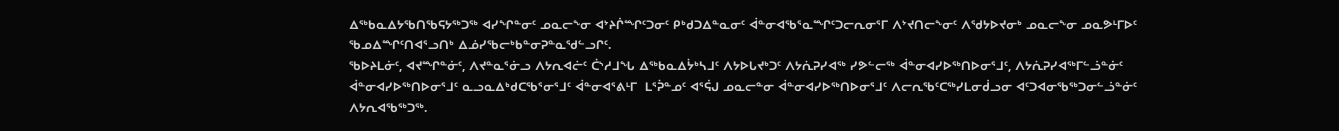ᐃᖅᑲᓇᐃᔭᖃᑎᖃᕋᔭᖅᑐᖅ ᐊᓯᖏᓐᓂᑦ ᓄᓇᓕᖕᓂ ᐊᔾᔨᒌᙱᑦᑐᓂᑦ ᑭᒃᑯᑐᐃᓐᓇᓂᑦ ᐋᓐᓂᐊᖃᕐᓇᙱᑦᑐᓕᕆᓂᕐᒥ ᐱᔾᔪᑎᓕᖕᓂᑦ ᐱᖁᔭᐅᔪᓂᒃ ᓄᓇᓕᖕᓂ ᓄᓇᕗᒻᒥᐅᑦ ᖃᓄᐃᙱᑦᑎᐊᕐᓗᑎᒃ ᐃᓅᓯᖃᓕᒃᑲᓐᓂᕈᓐᓇᖁᓪᓗᒋᑦ.
ᖃᐅᔨᒪᓃᑦ, ᐊᔪᙱᓐᓃᑦ, ᐱᔪᓐᓇᕐᓃᓗ ᐱᔭᕆᐊᓖᑦ ᑖᔅᓱᒧᖓ ᐃᖅᑲᓇᐃᔮᒃᓴᒧᑦ ᐱᔭᐅᒐᔪᒃᑐᑦ ᐱᔭᕇᕈᓯᐊᖅ ᓯᕗᓪᓕᖅ ᐋᓐᓂᐊᓯᐅᖅᑎᐅᓂᕐᒧᑦ, ᐱᔭᕇᕈᓯᐊᖅᒥᓪᓘᓐᓃᑦ ᐋᓐᓂᐊᓯᐅᖅᑎᐅᓂᕐᒧᑦ ᓇᓗᓇᐃᒃᑯᑕᖃᕐᓂᕐᒧᑦ ᐋᓐᓂᐊᕐᕕᒻᒥ  ᒪᕐᕉᓐᓄᑦ ᐊᕐᕌᒍ ᓄᓇᓕᓐᓂ ᐋᓐᓂᐊᓯᐅᖅᑎᐅᓂᕐᒧᑦ ᐱᓕᕆᖃᑦᑕᖅᓯᒪᓂᑰᓗᓂ ᐊᑦᑐᐊᓂᖃᖅᑐᓂᓪᓘᓐᓃᑦ ᐱᔭᕆᐊᖃᖅᑐᖅ.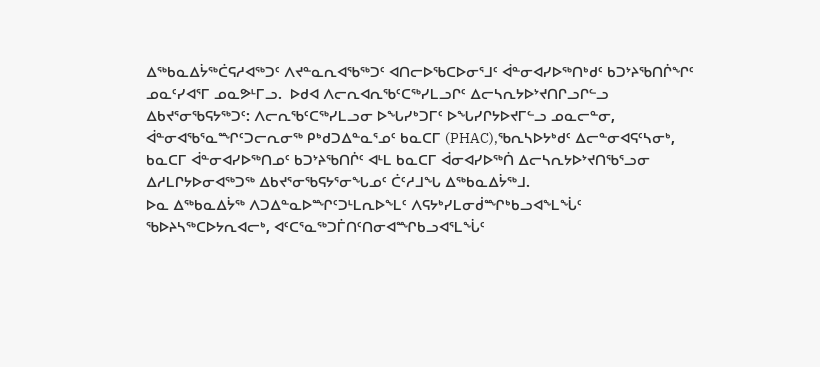ᐃᖅᑲᓇᐃᔮᖅᑖᕋᓱᐊᖅᑐᑦ ᐱᔪᓐᓇᕆᐊᖃᖅᑐᑦ ᐊᑎᓕᐅᖃᑕᐅᓂᕐᒧᑦ ᐋᓐᓂᐊᓯᐅᖅᑎᒃᑯᑦ ᑲᑐᔾᔨᖃᑎᒌᖏᑦ ᓄᓇᑦᓯᐊᕐᒥ ᓄᓇᕗᒻᒥᓗ.  ᐅᑯᐊ ᐱᓕᕆᐊᕆᖃᑦᑕᖅᓯᒪᓗᒋᑦ ᐃᓕᓴᕆᔭᐅᔾᔪᑎᒋᓗᒋᓪᓗ ᐃᑲᔪᕐᓂᖃᕋᔭᖅᑐᑦ: ᐱᓕᕆᖃᑦᑕᖅᓯᒪᓗᓂ ᐅᖓᓯᒃᑐᒥᑦ ᐅᖓᓯᒋᔭᐅᔪᒥᓪᓗ ᓄᓇᓕᓐᓂ, ᐋᓐᓂᐊᖃᕐᓇᙱᑦᑐᓕᕆᓂᖅ ᑭᒃᑯᑐᐃᓐᓇᕐᓄᑦ ᑲᓇᑕᒥ (PHAC),ᖃᕆᓴᐅᔭᒃᑯᑦ ᐃᓕᓐᓂᐊᕋᑦᓴᓂᒃ, ᑲᓇᑕᒥ ᐋᓐᓂᐊᓯᐅᖅᑎᓄᑦ ᑲᑐᔾᔨᖃᑎᒌᑦ ᐊᒻᒪ ᑲᓇᑕᒥ ᐋᓂᐊᓯᐅᖅᑏ ᐃᓕᓴᕆᔭᐅᔾᔪᑎᖃᕐᓗᓂ ᐃᓱᒪᒋᔭᐅᓂᐊᖅᑐᖅ ᐃᑲᔪᕐᓂᖃᕋᔭᕐᓂᖓᓄᑦ ᑖᑦᓱᒧᖓ ᐃᖅᑲᓇᐃᔮᖅᒧ.
ᐅᓇ ᐃᖅᑲᓇᐃᔮᖅ ᐱᑐᐃᓐᓇᐅᙱᑦᑐᒻᒪᕆᐅᖕᒪᑦ ᐱᕋᔭᒃᓯᒪᓂᑰᙱᒃᑲᓗᐊᖕᒪᖔᑦ ᖃᐅᔨᓴᖅᑕᐅᔭᕆᐊᓕᒃ, ᐊᑦᑕᕐᓇᖅᑐᒦᑎᑦᑎᓂᐊᙱᑲᓗᐊᕐᒪᖔᑦ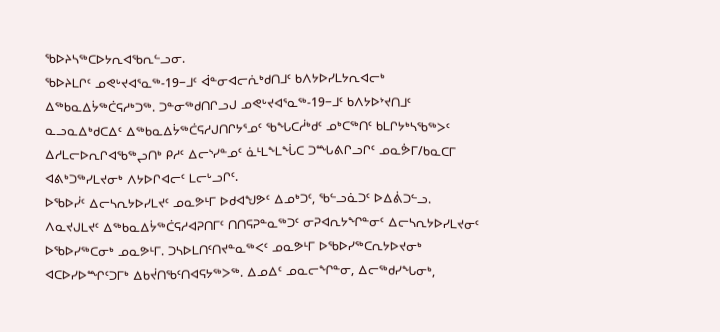ᖃᐅᔨᓴᖅᑕᐅᔭᕆᐊᖃᕆᓪᓗᓂ.
ᖃᐅᔨᒪᒋᑦ ᓄᕙᒡᔪᐊᕐᓇᖅ-19−ᒧᑦ ᐋᓐᓂᐊᓕᕇᒃᑯᑎᒧᑦ ᑲᐱᔭᐅᓯᒪᔭᕆᐊᓕᒃ ᐃᖅᑲᓇᐃᔮᖅᑖᕋᓱᒃᑐᖅ. ᑐᓐᓂᖅᑯᑎᒋᓗᒍ ᓄᕙᒡᔪᐊᕐᓇᖅ-19−ᒧᑦ ᑲᐱᔭᐅᔾᔪᑎᒧᑦ ᓇᓗᓇᐃᒃᑯᑕᐃᑦ ᐃᖅᑲᓇᐃᔮᖅᑖᕋᓱᒍᑎᒋᔭᕐᓄᑦ ᖃᖓᑕᓲᒃᑯᑦ ᓄᒃᑕᖅᑎᑦ ᑲᒪᒋᔭᒃᓴᖃᖅᐳᑦ ᐃᓱᒪᓕᐅᕆᒋᐊᖃᖅᖢᑎᒃ ᑭᓱᑦ ᐃᓕᔅᓯᓐᓄᑦ ᓈᒻᒪᖕᒪᖔᑕ ᑐᙵᕕᒋᓗᒋᑦ ᓄᓇᕘᒥ/ᑲᓇᑕᒥ ᐊᕕᒃᑐᖅᓯᒪᔪᓂᒃ ᐱᔭᐅᒋᐊᓕᑦ ᒪᓕᒡᓗᒋᑦ.
ᐅᖃᐅᓰᑦ ᐃᓕᓴᕆᔭᐅᓯᒪᔪᑦ ᓄᓇᕗᒻᒥ ᐅᑯᐊᖑᕗᑦ ᐃᓄᒃᑐᑦ, ᖃᓪᓗᓈᑐᑦ ᐅᐃᕖᑐᓪᓗ. ᐱᓇᔪᒍᒪᔪᑦ ᐃᖅᑲᓇᐃᔮᖅᑖᕋᓱᐊᕈᑎᒥᑦ ᑎᑎᕋᕈᓐᓇᖅᑐᑦ ᓂᕈᐊᕆᔭᖏᓐᓂᑦ ᐃᓕᓴᕆᔭᐅᓯᒪᔪᓂᑦ ᐅᖃᐅᓯᖅᑕᓂᒃ ᓄᓇᕗᒻᒥ. ᑐᓴᐅᒪᑎᑦᑎᔪᓐᓇᖅᐸᑦ ᓄᓇᕗᒻᒥ ᐅᖃᐅᓯᖅᑕᕆᔭᐅᔪᓂᒃ ᐊᑕᐅᓯᐅᙱᑦᑐᒥᒃ ᐃᑲᔫᑎᖃᑦᑎᐊᕋᔭᖅᐳᖅ. ᐃᓄᐃᑦ ᓄᓇᓕᖏᓐᓂ, ᐃᓕᖅᑯᓯᖓᓂᒃ,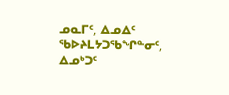ᓄᓇᒥᑦ, ᐃᓄᐃᑦ ᖃᐅᔨᒪᔭᑐᖃᖏᓐᓂᑦ, ᐃᓄᒃᑐᑦ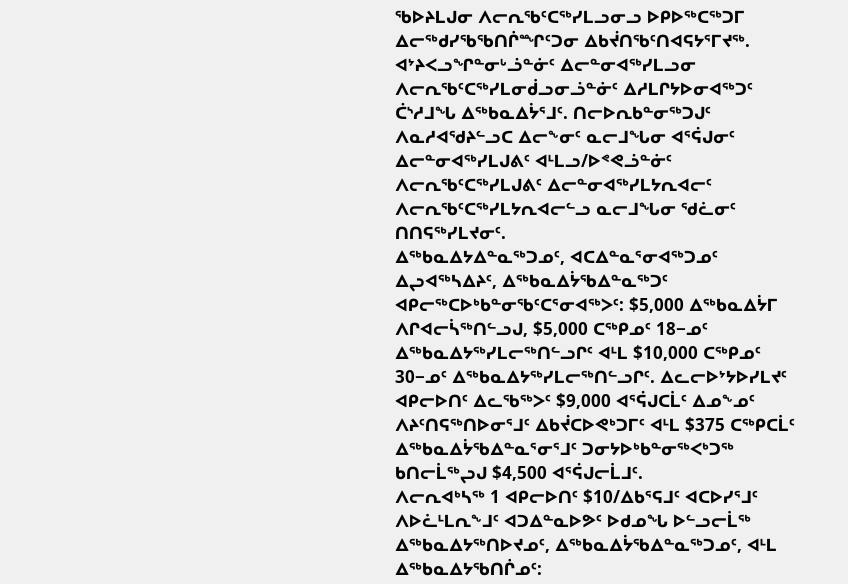ᖃᐅᔨᒪᒍᓂ ᐱᓕᕆᖃᑦᑕᖅᓯᒪᓗᓂᓗ ᐅᑭᐅᖅᑕᖅᑐᒥ ᐃᓕᖅᑯᓯᖃᖃᑎᒌᙱᑦᑐᓂ ᐃᑲᔫᑎᖃᑦᑎᐊᕋᔭᕐᒥᔪᖅ.
ᐊᔾᔨᐸᓗᖏᓐᓂᒡᓘᓐᓃᑦ ᐃᓕᓐᓂᐊᖅᓯᒪᓗᓂ ᐱᓕᕆᖃᑦᑕᖅᓯᒪᓂᑰᓗᓂᓘᓐᓃᑦ ᐃᓱᒪᒋᔭᐅᓂᐊᖅᑐᑦ ᑖᔅᓱᒧᖓ ᐃᖅᑲᓇᐃᔮᕐᒧᑦ. ᑎᓕᐅᕆᑲᓐᓂᖅᑐᒍᑦ ᐱᓇᓱᐊᖁᔨᓪᓗᑕ ᐃᓕᖕᓂᑦ ᓇᓕᒧᖓᓂ ᐊᕐᕌᒍᓂᑦ ᐃᓕᓐᓂᐊᖅᓯᒪᒍᕕᑦ ᐊᒻᒪᓗ/ᐅᕝᕙᓘᓐᓃᑦ ᐱᓕᕆᖃᑦᑕᖅᓯᒪᒍᕕᑦ ᐃᓕᓐᓂᐊᖅᓯᒪᔭᕆᐊᓕᑦ ᐱᓕᕆᖃᑦᑕᖅᓯᒪᔭᕆᐊᓕᓪᓗ ᓇᓕᒧᖓᓂ ᖁᓛᓂᑦ ᑎᑎᕋᖅᓯᒪᔪᓂᑦ.
ᐃᖅᑲᓇᐃᔭᐃᓐᓇᖅᑐᓄᑦ, ᐊᑕᐃᓐᓇᕐᓂᐊᖅᑐᓄᑦ ᐃᖢᐊᖅᓴᐃᔨᑦ, ᐃᖅᑲᓇᐃᔮᖃᐃᓐᓇᖅᑐᑦ ᐊᑭᓕᖅᑕᐅᒃᑲᓐᓂᖃᑦᑕᕐᓂᐊᖅᐳᑦ: $5,000 ᐃᖅᑲᓇᐃᔮᒥ ᐱᒋᐊᓕᓵᖅᑎᓪᓗᒍ, $5,000 ᑕᖅᑭᓄᑦ 18−ᓄᑦ ᐃᖅᑲᓇᐃᔭᖅᓯᒪᓕᖅᑎᓪᓗᒋᑦ ᐊᒻᒪ $10,000 ᑕᖅᑭᓄᑦ 30−ᓄᑦ ᐃᖅᑲᓇᐃᔭᖅᓯᒪᓕᖅᑎᓪᓗᒋᑦ. ᐃᓚᓕᐅᔾᔭᐅᓯᒪᔪᑦ ᐊᑭᓕᐅᑎᑦ ᐃᓚᖃᖅᐳᑦ $9,000 ᐊᕐᕌᒍᑕᒫᑦ ᐃᓄᖕᓄᑦ ᐱᔨᑦᑎᕋᖅᑎᐅᓂᕐᒧᑦ ᐃᑲᔫᑕᐅᕙᒃᑐᒥᑦ ᐊᒻᒪ $375 ᑕᖅᑭᑕᒫᑦ ᐃᖅᑲᓇᐃᔮᖃᐃᓐᓇᕐᓂᕐᒧᑦ ᑐᓂᔭᐅᒃᑲᓐᓂᖅᐸᒃᑐᖅ ᑲᑎᓕᒫᖅᖢᒍ $4,500 ᐊᕐᕌᒍᓕᒫᒧᑦ.
ᐱᓕᕆᐊᒃᓴᖅ 1 ᐊᑭᓕᐅᑎᑦ $10/ᐃᑲᕐᕋᒧᑦ ᐊᑕᐅᓯᕐᒧᑦ ᐱᐅᓛᒻᒪᕆᖕᒧᑦ ᐊᑐᐃᓐᓇᐅᕗᑦ ᐅᑯᓄᖓ ᐅᓪᓗᓕᒫᖅ ᐃᖅᑲᓇᐃᔭᖅᑎᐅᔪᓄᑦ, ᐃᖅᑲᓇᐃᔮᖃᐃᓐᓇᖅᑐᓄᑦ, ᐊᒻᒪ ᐃᖅᑲᓇᐃᔭᖃᑎᒌᓄᑦ: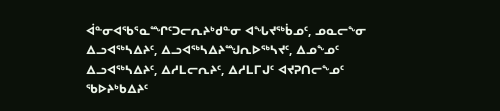ᐋᓐᓂᐊᖃᕐᓇᙱᑦᑐᓕᕆᔨᒃᑯᓐᓂ ᐊᖓᔪᖅᑳᓄᑦ, ᓄᓇᓕᖕᓂ ᐃᓗᐊᖅᓴᐃᔨᑦ, ᐃᓗᐊᖅᓴᐃᔨᙳᕆᐅᖅᓴᔪᑦ, ᐃᓄᖕᓄᑦ ᐃᓗᐊᖅᓴᐃᔨᑦ, ᐃᓱᒪᓕᕆᔨᑦ, ᐃᓱᒪᒥᒍᑦ ᐊᔪᕈᑎᓕᖕᓄᑦ ᖃᐅᔨᒃᑲᐃᔨᑦ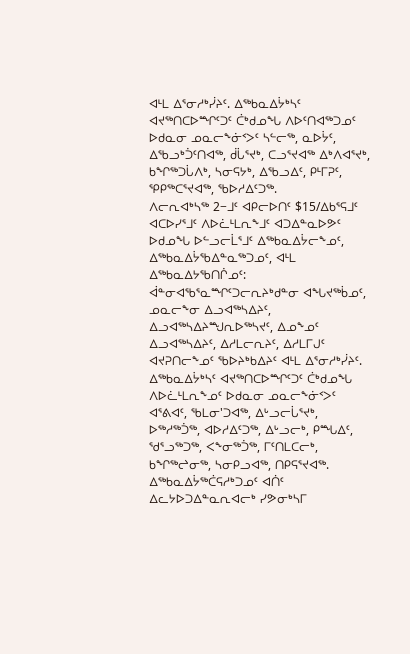ᐊᒻᒪ ᐃᕐᓂᓱᒃᓰᔨᑦ. ᐃᖅᑲᓇᐃᔮᒃᓴᑦ ᐊᔪᖅᑎᑕᐅᙱᑦᑐᑦ ᑖᒃᑯᓄᖓ ᐱᐅᑦᑎᐊᖅᑐᓄᑦ ᐅᑯᓇᓂ ᓄᓇᓕᖕᓃᑉᐳᑦ ᓴᓪᓕᖅ, ᓇᐅᔮᑦ, ᐃᖃᓗᒃᑑᑦᑎᐊᖅ, ᑰᒑᕐᔪᒃ, ᑕᓗᕐᔪᐊᖅ ᐃᒃᐱᐊᕐᔪᒃ, ᑲᖏᖅᑐᒑᐱᒃ, ᓴᓂᕋᔭᒃ, ᐃᖃᓗᐃᑦ, ᑭᒻᒥᕈᑦ, ᕿᑭᖅᑕᕐᔪᐊᖅ, ᖃᐅᓱᐃᑦᑐᖅ.
ᐱᓕᕆᐊᒃᓴᖅ 2−ᒧᑦ ᐊᑭᓕᐅᑎᑦ $15/ᐃᑲᕐᕋᒧᑦ ᐊᑕᐅᓯᕐᒧᑦ ᐱᐅᓛᒻᒪᕆᖕᒧᑦ ᐊᑐᐃᓐᓇᐅᕗᑦ ᐅᑯᓄᖓ ᐅᓪᓗᓕᒫᕐᒧᑦ ᐃᖅᑲᓇᐃᔮᓕᖕᓄᑦ, ᐃᖅᑲᓇᐃᔮᖃᐃᓐᓇᖅᑐᓄᑦ, ᐊᒻᒪ ᐃᖅᑲᓇᐃᔭᖃᑎᒌᓄᑦ: ᐋᓐᓂᐊᖃᕐᓇᙱᑦᑐᓕᕆᔨᒃᑯᓐᓂ ᐊᖓᔪᖅᑳᓄᑦ, ᓄᓇᓕᖕᓂ ᐃᓗᐊᖅᓴᐃᔨᑦ, ᐃᓗᐊᖅᓴᐃᔨᙳᕆᐅᖅᓴᔪᑦ, ᐃᓄᖕᓄᑦ ᐃᓗᐊᖅᓴᐃᔨᑦ, ᐃᓱᒪᓕᕆᔨᑦ, ᐃᓱᒪᒥᒍᑦ ᐊᔪᕈᑎᓕᖕᓄᑦ ᖃᐅᔨᒃᑲᐃᔨᑦ ᐊᒻᒪ ᐃᕐᓂᓱᒃᓰᔨᑦ. ᐃᖅᑲᓇᐃᔮᒃᓴᑦ ᐊᔪᖅᑎᑕᐅᙱᑦᑐᑦ ᑖᒃᑯᓄᖓ ᐱᐅᓛᒻᒪᕆᖕᓄᑦ ᐅᑯᓇᓂ ᓄᓇᓕᖕᓃᑉᐳᑦ ᐊᕐᕕᐊᑦ, ᖃᒪᓂ'ᑐᐊᖅ, ᐃᒡᓗᓕᒑᕐᔪᒃ, ᐅᖅᓱᖅᑑᖅ, ᐊᐅᓱᐃᑦᑐᖅ, ᐃᒡᓗᓕᒃ, ᑭᙵᐃᑦ, ᖁᕐᓗᖅᑐᖅ, ᐸᖕᓂᖅᑑᖅ, ᒥᑦᑎᒪᑕᓕᒃ, ᑲᖏᖅᖠᓂᖅ, ᓴᓂᑭᓗᐊᖅ, ᑎᑭᕋᕐᔪᐊᖅ.
ᐃᖅᑲᓇᐃᔮᖅᑖᕋᓱᒃᑐᓄᑦ ᐊᑏᑦ ᐃᓚᔭᐅᑐᐃᓐᓇᕆᐊᓕᒃ ᓯᕗᓂᒃᓴᒥ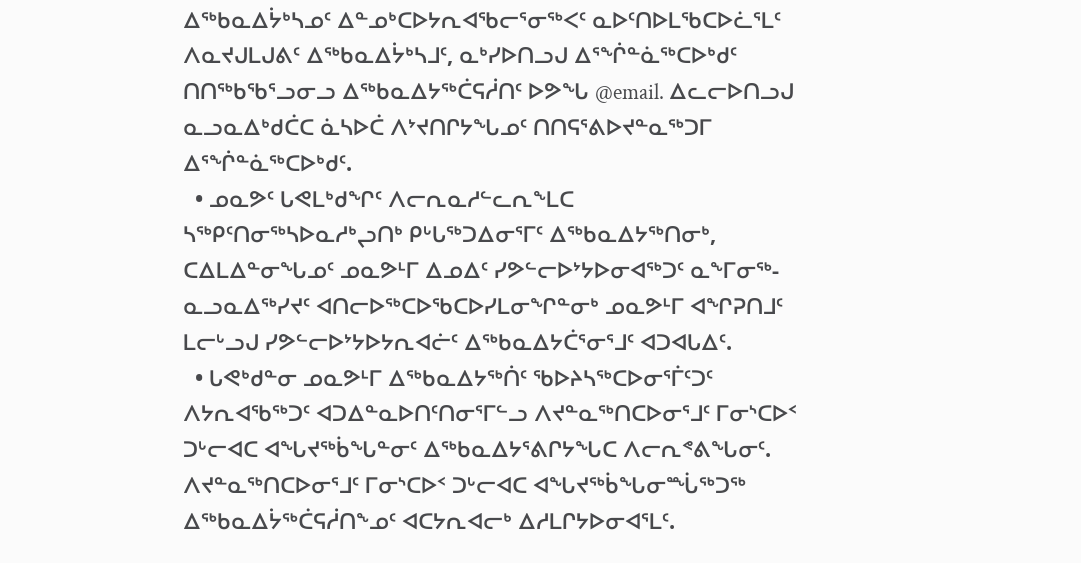ᐃᖅᑲᓇᐃᔮᒃᓴᓄᑦ ᐃᓐᓄᒃᑕᐅᔭᕆᐊᖃᓕᕐᓂᖅᐸᑦ ᓇᐅᑦᑎᐅᒪᖃᑕᐅᓛᕐᒪᑦ
ᐱᓇᔪᒍᒪᒍᕕᑦ ᐃᖅᑲᓇᐃᔮᒃᓴᒧᑦ, ᓇᒃᓯᐅᑎᓗᒍ ᐃᕐᖐᓐᓈᖅᑕᐅᒃᑯᑦ ᑎᑎᖅᑲᖃᕐᓗᓂᓗ ᐃᖅᑲᓇᐃᔭᖅᑖᕋᓲᑎᑦ ᐅᕗᖓ @email. ᐃᓚᓕᐅᑎᓗᒍ ᓇᓗᓇᐃᒃᑯᑖᑕ ᓈᓴᐅᑖ ᐱᔾᔪᑎᒋᔭᖓᓄᑦ ᑎᑎᕋᕐᕕᐅᔪᓐᓇᖅᑐᒥ ᐃᕐᖐᓐᓈᖅᑕᐅᒃᑯᑦ.
  • ᓄᓇᕗᑦ ᒐᕙᒪᒃᑯᖏᑦ ᐱᓕᕆᓇᓱᓪᓚᕆᖕᒪᑕ ᓴᖅᑭᑦᑎᓂᖅᓴᐅᓇᓱᒃᖢᑎᒃ ᑭᒡᒐᖅᑐᐃᓂᕐᒥᑦ ᐃᖅᑲᓇᐃᔭᖅᑎᓂᒃ, ᑕᐃᒪᐃᓐᓂᖓᓄᑦ ᓄᓇᕗᒻᒥ ᐃᓄᐃᑦ ᓯᕗᓪᓕᐅᔾᔭᐅᓂᐊᖅᑐᑦ ᓇᖕᒥᓂᖅ-ᓇᓗᓇᐃᖅᓯᔪᑦ ᐊᑎᓕᐅᖅᑕᐅᖃᑕᐅᓯᒪᓂᖏᓐᓂᒃ ᓄᓇᕗᒻᒥ ᐊᖏᕈᑎᒧᑦ ᒪᓕᒡᓗᒍ ᓯᕗᓪᓕᐅᔾᔭᐅᔭᕆᐊᓖᑦ ᐃᖅᑲᓇᐃᔭᑖᕐᓂᕐᒧᑦ ᐊᑐᐊᒐᐃᑦ.
  • ᒐᕙᒃᑯᓐᓂ ᓄᓇᕗᒻᒥ ᐃᖅᑲᓇᐃᔭᖅᑏᑦ ᖃᐅᔨᓴᖅᑕᐅᓂᕐᒦᑦᑐᑦ ᐱᔭᕆᐊᖃᖅᑐᑦ ᐊᑐᐃᓐᓇᐅᑎᑦᑎᓂᕐᒥᓪᓗ ᐱᔪᓐᓇᖅᑎᑕᐅᓂᕐᒧᑦ ᒥᓂᔅᑕᐅᑉ ᑐᒡᓕᐊᑕ ᐊᖓᔪᖅᑳᖓᓐᓂᑦ ᐃᖅᑲᓇᐃᔭᕐᕕᒋᔭᖓᑕ ᐱᓕᕆᕝᕕᖓᓂᑦ. ᐱᔪᓐᓇᖅᑎᑕᐅᓂᕐᒧᑦ ᒥᓂᔅᑕᐅᑉ ᑐᒡᓕᐊᑕ ᐊᖓᔪᖅᑳᖓᓂᙶᖅᑐᖅ ᐃᖅᑲᓇᐃᔮᖅᑖᕋᓲᑎᖕᓄᑦ ᐊᑕᔭᕆᐊᓕᒃ ᐃᓱᒪᒋᔭᐅᓂᐊᕐᒪᑦ.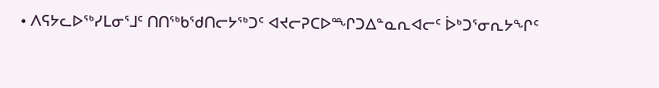• ᐱᕋᔭᓚᐅᖅᓯᒪᓂᕐᒧᑦ ᑎᑎᖅᑲᖁᑎᓕᔭᖅᑐᑦ ᐊᔪᓕᕈᑕᐅᙱᑐᐃᓐᓇᕆᐊᓕᑦ ᐆᒃᑐᕐᓂᕆᔭᖏᑦ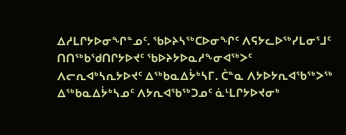ᐃᓱᒪᒋᔭᐅᓂᖏᓐᓄᑦ. ᖃᐅᔨᓴᖅᑕᐅᓂᖏᑦ ᐱᕋᔭᓚᐅᖅᓯᒪᓂᕐᒧᑦ ᑎᑎᖅᑲᖁᑎᒋᔭᐅᔪᑦ ᖃᐅᔨᔭᐅᓇᓱᖕᓂᐊᖅᐳᑦ ᐱᓕᕆᐊᒃᓴᕆᔭᐅᔪᑦ ᐃᖅᑲᓇᐃᔮᒃᓴᒥ. ᑖᓐᓇ ᐱᔭᐅᔭᕆᐊᖃᖅᐳᖅ ᐃᖅᑲᓇᐃᔮᒃᓴᓄᑦ ᐱᔭᕆᐊᖃᖅᑐᓄᑦ ᓈᒻᒪᒋᔭᐅᔪᓂᒃ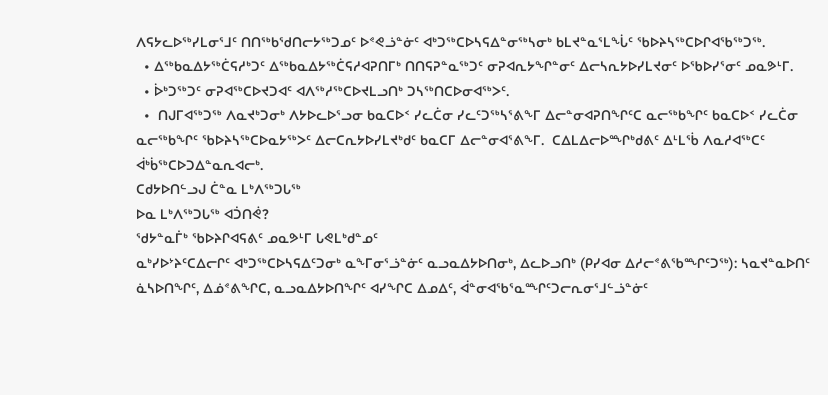ᐱᕋᔭᓚᐅᖅᓯᒪᓂᕐᒧᑦ ᑎᑎᖅᑲᖁᑎᓕᔭᖅᑐᓄᑦ ᐅᕝᕙᓘᓐᓃᑦ ᐊᒃᑐᖅᑕᐅᓴᕋᐃᓐᓂᖅᓴᓂᒃ ᑲᒪᔪᓐᓇᕐᒪᖔᑦ ᖃᐅᔨᓴᖅᑕᐅᒋᐊᖃᖅᑐᖅ.
  • ᐃᖅᑲᓇᐃᔭᖅᑖᕋᓱᒃᑐᑦ ᐃᖅᑲᓇᐃᔭᖅᑖᕋᓱᐊᕈᑎᒥᒃ ᑎᑎᕋᕈᓐᓇᖅᑐᑦ ᓂᕈᐊᕆᔭᖏᓐᓂᑦ ᐃᓕᓴᕆᔭᐅᓯᒪᔪᓂᑦ ᐅᖃᐅᓯᕐᓂᑦ ᓄᓇᕗᒻᒥ.
  • ᐆᒃᑐᖅᑐᑦ ᓂᕈᐊᖅᑕᐅᔪᑐᐊᑦ ᐊᐱᖅᓱᖅᑕᐅᔪᒪᓗᑎᒃ ᑐᓴᖅᑎᑕᐅᓂᐊᖅᐳᑦ.
  •  ᑎᒍᒥᐊᖅᑐᖅ ᐱᓇᔪᒃᑐᓂᒃ ᐱᔭᐅᓚᐅᕐᓗᓂ ᑲᓇᑕᐅᑉ ᓯᓚᑖᓂ ᓯᓚᑦᑐᖅᓴᕐᕕᖕᒥ ᐃᓕᓐᓂᐊᕈᑎᖏᑦᑕ ᓇᓕᖅᑲᖏᑦ ᑲᓇᑕᐅᑉ ᓯᓚᑖᓂ ᓇᓕᖅᑲᖏᑦ ᖃᐅᔨᓴᖅᑕᐅᓇᔭᖅᐳᑦ ᐃᓕᑕᕆᔭᐅᓯᒪᔪᒃᑯᑦ ᑲᓇᑕᒥ ᐃᓕᓐᓂᐊᕐᕕᖕᒥ.  ᑕᐃᒪᐃᓕᐅᙱᒃᑯᕕᑦ ᐃᒻᒪᖄ ᐱᓇᓱᐊᖅᑕᑦ ᐋᒃᑳᖅᑕᐅᑐᐃᓐᓇᕆᐊᓕᒃ.
ᑕᑯᔭᐅᑎᓪᓗᒍ ᑖᓐᓇ ᒪᒃᐱᖅᑐᒐᖅ
ᐅᓇ ᒪᒃᐱᖅᑐᒐᖅ ᐊᑑᑎᕚ?
ᖁᔭᓐᓇᒦᒃ ᖃᐅᔨᒋᐊᕋᕕᑦ ᓄᓇᕗᒻᒥ ᒐᕙᒪᒃᑯᓐᓄᑦ
ᓇᒃᓯᐅᔾᔨᑦᑕᐃᓕᒋᑦ ᐊᒃᑐᖅᑕᐅᓴᕋᐃᑦᑐᓂᒃ ᓇᖕᒥᓂᕐᓘᓐᓃᑦ ᓇᓗᓇᐃᔭᐅᑎᓂᒃ, ᐃᓚᐅᓗᑎᒃ (ᑭᓯᐊᓂ ᐃᓱᓕᕝᕕᖃᙱᑦᑐᖅ): ᓴᓇᔪᓐᓇᐅᑎᑦ ᓈᓴᐅᑎᖏᑦ, ᐃᓅᕝᕕᖏᑕ, ᓇᓗᓇᐃᔭᐅᑎᖏᑦ ᐊᓯᖏᑕ ᐃᓄᐃᑦ, ᐋᓐᓂᐊᖃᕐᓇᙱᑦᑐᓕᕆᓂᕐᒧᓪᓘᓐᓃᑦ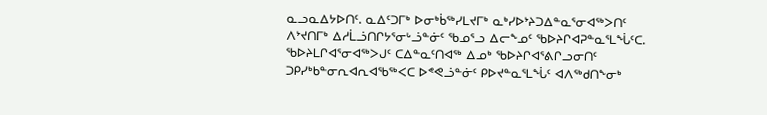ᓇᓗᓇᐃᔭᐅᑎᑦ. ᓇᐃᑦᑐᒥᒃ ᐅᓂᒃᑳᖅᓯᒪᔪᒥᒃ ᓇᒃᓯᐅᔾᔨᑐᐃᓐᓇᕐᓂᐊᖅᐳᑎᑦ ᐱᔾᔪᑎᒥᒃ ᐃᓱᒫᓘᑎᒋᔭᕐᓂᒡᓘᓐᓃᑦ ᖃᓄᕐᓗ ᐃᓕᖕᓄᑦ ᖃᐅᔨᒋᐊᕈᓐᓇᕐᒪᖔᑦᑕ. ᖃᐅᔨᒪᒋᐊᕐᓂᐊᖅᐳᒍᑦ ᑕᐃᓐᓇᑦᑎᐊᖅ ᐃᓄᒃ ᖃᐅᔨᒋᐊᕐᕕᒋᓗᓂᑎᑦ ᑐᑭᓯᒃᑲᓐᓂᕆᐊᕆᐊᖃᖅᐸᑕ ᐅᕝᕙᓘᓐᓃᑦ ᑭᐅᔪᓐᓇᕐᒪᖔᑦ ᐊᐱᖅᑯᑎᖕᓂᒃ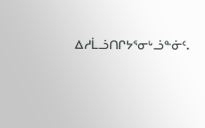ᐃᓱᒫᓘᑎᒋᔭᕐᓂᒡᓘᓐᓃᑦ.